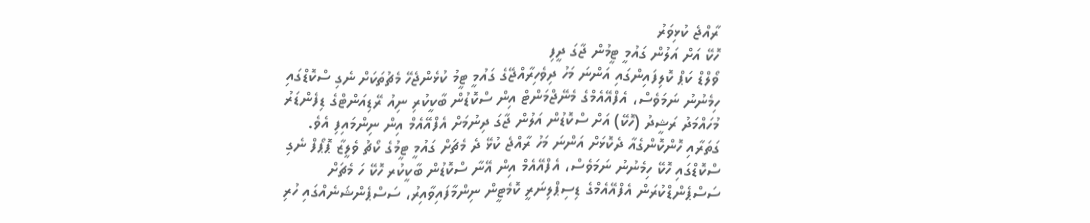ރާއްޖެ ކުޅިވަރު
ހޮކޭ އަށް އަލުން ގައުމީ ޓީމުން ޖާގަ ދީފި
ވޯލްޑް ކަޕް ކޮލިފައިންގައި އަންނަ މަހު ދިވެހިރާއްޖޭގެ ގައުމީ ޓީމު ކުޅެންޖެހޭ މެޗުތަކަށް ނެގި ސްކޮޑްގައި ހިމެނުނު ނަމަވެސް، އެފްއޭއެމްގެ މެނޭޖްމަންޓް އިން ސްކޮޑުން ބާކީކުރި ނިއު ރޭޑިއަންޓްގެ ޑިފެންޑަރު މުހައްމަދު ރަޝީދު (ހޮކޭ) އަށް ސްކޮޑުން އަލުން ޖާގަ ދިނުމަށް އެފްއޭއެމް އިން ނިންމައިފި އެވެ.
ގަތަރާއި ހޮންކޮންގެއާ ދެކޮޅަށް އަންނަ މަހު ރާއްޖެ ކުޅޭ ދެ މެޗަށް ގައުމީ ޓީމުގެ ކޯޗު ވެލީޒާ ޕޮޕޯފް ނެގި ސްކޮޑްގައި ހޮކޭ ހިމެނުނު ނަމަވެސް، އެފްއޭއެމް އިން އޭނާ ސްކޮޑުން ބާކީކުރ ހޮކޭ ހަ މެޗަށް ސަސްޕެންޑްކުރަން އެފްއޭއެމްގެ ޑިސިޕްލިނަރީ ކޮމެޓީން ނިންމާފައިވާއިރު، ސަސްޕެންޝަނެއްގައި ހުރި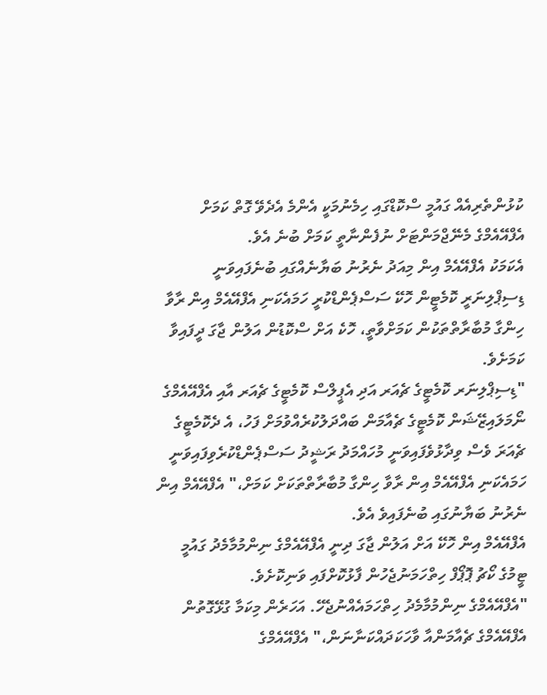ކުޅުންތެރިއެއް ގައުމީ ސްކޮޑްގައި ހިމެނުމަކީ އެންމެ އެދެވޭ ގޮތް ކަމަށް އެފްއޭއެމްގެ މެނޭޖްމަންޓަށް ނުފެންނާތީ ކަމަށް ބުނެ އެވެ.
އެކަމަކު އެފްއޭއެމް އިން މިއަދު ނެރުނު ބަޔާނެއްގައި ބުނެފައިވަނީ ޑިސިޕްލިނަރީ ކޮމެޓީން ހޮކޭ ސަސްޕެންޑްކުރީ ހަމައެކަނި އެފްއޭއެމް އިން ރާވާ ހިންގާ މުބާރާތްތަކުން ކަމަށްވާތީ، ހޮކެ އަށް ސްކޮޑުން އަލުން ޖާގަ ދީފައިވާ ކަމަށެވެ.
"ޑިސިޕްލިނަރ ކޮމެޓީގެ ޗެއަރ އަދި އެޕީލްސް ކޮމެޓީގެ ޗެއަރ އާއި އެފްއޭއެމްގެ ނޯމަލައިޒޭޝަން ކޮމެޓީގެ ޗެއާމަން ބައްދަލުކުރެއްވުމަށް ފަހު، އެ ދެކޮމެޓީގެ ޗެއަރަ ވެސް ވިދާޅުވެފައިވަނީ މުހައްމަދު ރަޝީދު ސަސްޕެންޑްކުރެވިފައިވަނީ ހަމައެކަނި އެފްއޭއެމް އިން ރާވާ ހިންގާ މުބާރާތްތަކަށް ކަމަށް،" އެފްއޭއެމް އިން ނެރުނު ބަޔާނުގައި ބުނެފައިވެ އެވެ.
އެފްއޭއެމް އިން ހޮކޭ އަށް އަލުން ޖާގަ ދިނީ އެފްއޭއެމްގެ ނިންމުމާމެދު ގައުމީ ޓީމުގެ ކޯޗު ޕޮޕޯފް ހިތްހަމަނުޖެހުން ފާޅުކޮށްފައި ވަނިކޮށެވެ.
"އެފްއޭއެމްގެ ނިންމުމާމެދު ހިތްހަމައެއްނުޖެހޭ. އަހަރެން މިކަމާ ގުޅޭގޮތުން އެފްއޭއެމްގެ ޗެއާމަންއާ ވާހަކަދައްކަނާނަން،" އެފްއޭއެމްގެ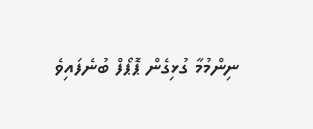ނިންމުމާ ގުޅިގެން ޕޮޕޯފް ބުނެފައިވެ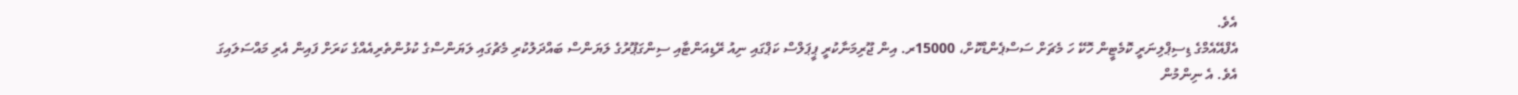އެވެ.
އެފްއޭއެމްގެ ޑިސިޕްލިނަރީ ކޮމެޓީން ހޮކޭ ހަ މެޗަށް ސަސްޕެންޑްކޮށް، 15000ރ. އިން ޖޫރިމަނާކުރީ ޕީޕަލްސް ކަޕްގައި ނިއު ރޭޑިއަންޓާއި ސިންގަޕޫރުގެ ލަޔަންސް ބައްދަލުކުރި މެޗުގައި ލަޔަންސްގެ ކުޅުންތެރިއެއްގެ ކަރަށް ފައިން އެރި މައްސަލައިގަ އެވެ. އެ ނިންމުން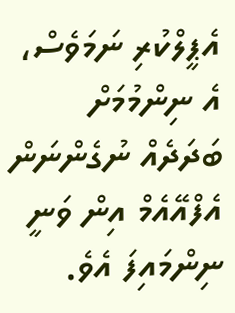އެޕީލްކުރި ނަމަވެސް، އެ ނިންމުމަށް ބަދަދެއް ނުގެންނަން އެފްއޭއެމް އިން ވަނީ ނިންމައިފަ އެވެ.